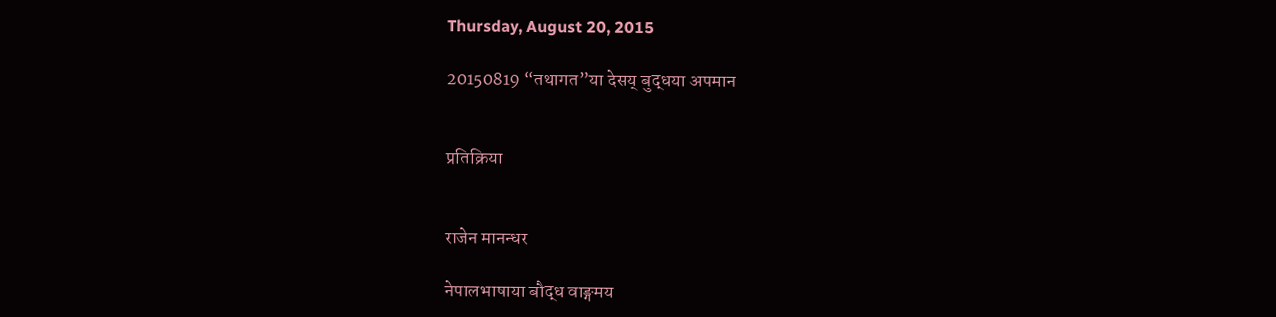Thursday, August 20, 2015

20150819 “तथागत”या देसय् बुद्धया अपमान


प्रतिक्रिया


राजेन मानन्धर

नेपालभाषाया बौद्ध वाङ्गमय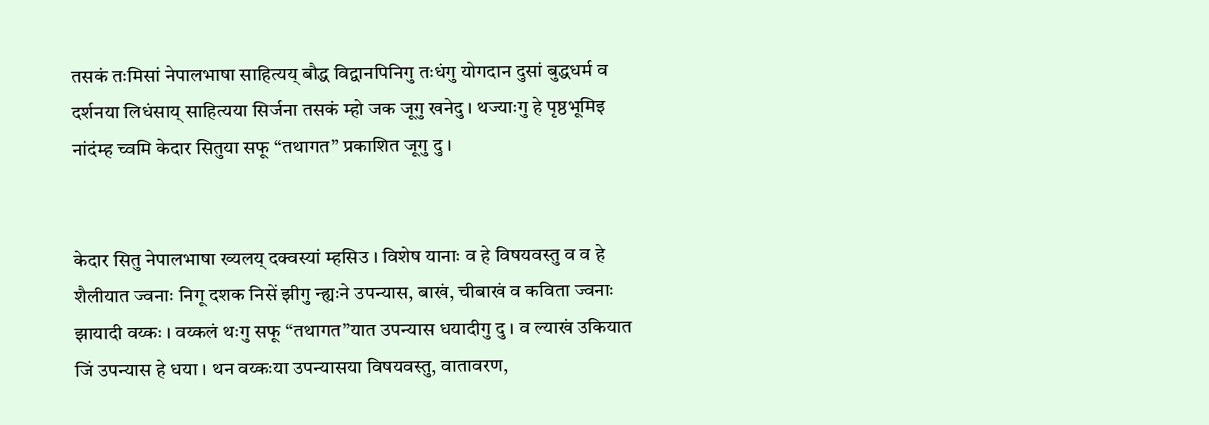तसकं तःमिसां नेपालभाषा साहित्यय् बौद्ध विद्वानपिनिगु तःधंगु योगदान दुसां बुद्धधर्म व दर्शनया लिधंसाय् साहित्यया सिर्जना तसकं म्हो जक जूगु खनेदु । थज्याःगु हे पृष्ठभूमिइ नांदंम्ह च्वमि केदार सितुया सफू “तथागत” प्रकाशित जूगु दु ।


केदार सितु नेपालभाषा ख्यलय् दक्वस्यां म्हसिउ । विशेष यानाः व हे विषयवस्तु व व हे शैलीयात ज्वनाः निगू दशक निसें झीगु न्ह्यःने उपन्यास, बाखं, चीबाखं व कविता ज्वनाः झायादी वय्कः । वय्कलं थःगु सफू “तथागत”यात उपन्यास धयादीगु दु । व ल्याखं उकियात जिं उपन्यास हे धया । थन वय्कःया उपन्यासया विषयवस्तु, वातावरण,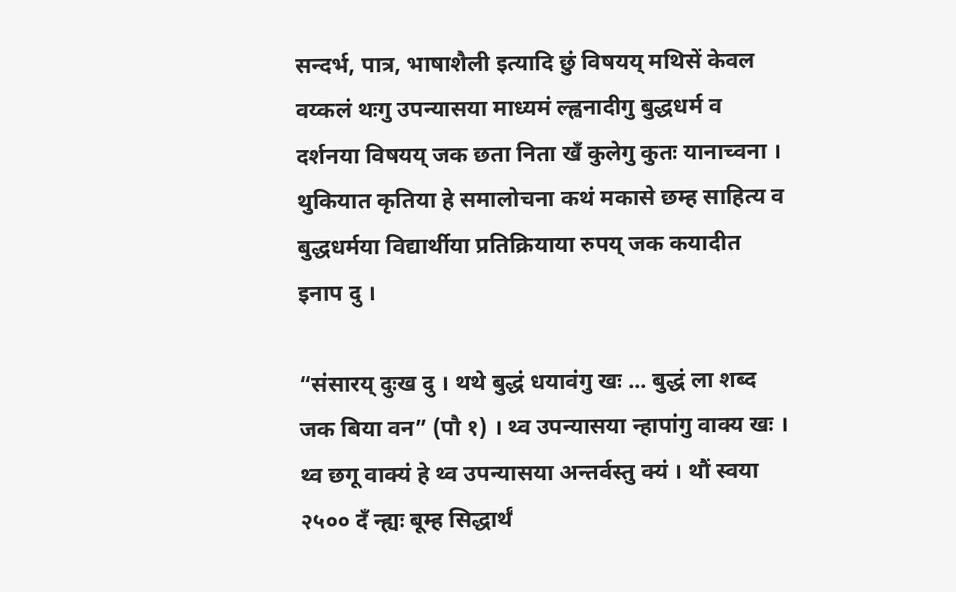सन्दर्भ, पात्र, भाषाशैली इत्यादि छुं विषयय् मथिसें केवल वय्कलं थःगु उपन्यासया माध्यमं ल्ह्वनादीगु बुद्धधर्म व दर्शनया विषयय् जक छता निता खँ कुलेगु कुतः यानाच्वना । थुकियात कृतिया हे समालोचना कथं मकासे छम्ह साहित्य व बुद्धधर्मया विद्यार्थीया प्रतिक्रियाया रुपय् जक कयादीत इनाप दु ।

“संसारय् दुःख दु । थथे बुद्धं धयावंगु खः ... बुद्धं ला शब्द जक बिया वन” (पौ १) । थ्व उपन्यासया न्हापांगु वाक्य खः । थ्व छगू वाक्यं हे थ्व उपन्यासया अन्तर्वस्तु क्यं । थौं स्वया २५०० दँ न्ह्यः बूम्ह सिद्धार्थं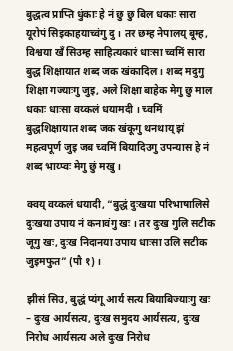बुद्धत्व प्राप्ति धुंकाः हे नं छु छु बिल धकाः सारा यूरोपं सिइकाहयाच्वंगु दु । तर छम्ह नेपालय् बूम्ह, विश्वया खँ सिउम्ह साहित्यकारं धाःसा च्वमिं सारा बुद्ध शिक्षायात शब्द जक खंकादिल । शब्द मदुगु शिक्षा गज्याःगु जुइ, अले शिक्षा बाहेक मेगु छु माल धकाः धाःसा वय्कलं धयामदी । च्वमिं बुद्धशिक्षायात शब्द जक खंकूगु थनथाय् झं महत्वपूर्ण जुइ जब च्वमिं बियादिउगु उपन्यास हे नं शब्द भाय्प्वः मेगु छुं मखु ।

क्वय् वय्कलं धयादी, “बुद्धं दुःखया परिभाषालिसे दुःखया उपाय नं कनावंगु खः । तर दुःख गुलि सटीक जूगु खः, दुःख निदानया उपाय धाःसा उलि सटीक जुइमफुत” (पौ १) ।

झीसं सिउ, बुद्धं प्यंगू आर्य सत्य बियाबिज्याःगु खः – दुःख आर्यसत्य, दुःख समुदय आर्यसत्य, दुःख निरोध आर्यसत्य अले दुःख निरोध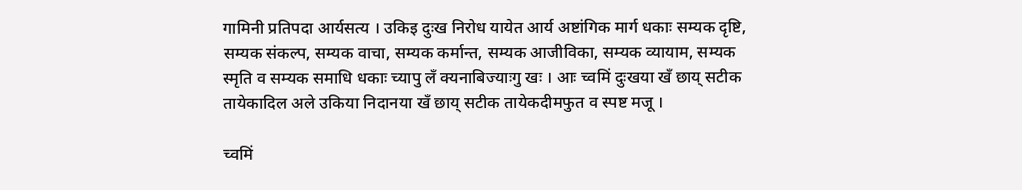गामिनी प्रतिपदा आर्यसत्य । उकिइ दुःख निरोध यायेत आर्य अष्टांगिक मार्ग धकाः सम्यक दृष्टि, सम्यक संकल्प, सम्यक वाचा, सम्यक कर्मान्त, सम्यक आजीविका, सम्यक व्यायाम, सम्यक स्मृति व सम्यक समाधि धकाः च्यापु लँ क्यनाबिज्याःगु खः । आः च्वमिं दुःखया खँ छाय् सटीक तायेकादिल अले उकिया निदानया खँ छाय् सटीक तायेकदीमफुत व स्पष्ट मजू ।

च्वमिं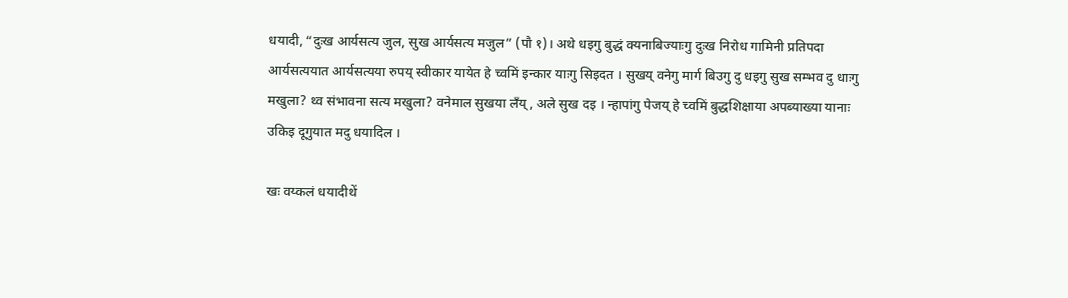धयादी, “दुःख आर्यसत्य जुल, सुख आर्यसत्य मजुल” (पौ १)। अथे धइगु बुद्धं क्यनाबिज्याःगु दुःख निरोध गामिनी प्रतिपदा आर्यसत्ययात आर्यसत्यया रुपय् स्वीकार यायेत हे च्वमिं इन्कार याःगु सिइदत । सुखय् वनेगु मार्ग बिउगु दु धइगु सुख सम्भव दु धाःगु मखुला? थ्व संभावना सत्य मखुला? वनेमाल सुखया लँय्, अले सुख दइ । न्हापांगु पेजय् हे च्वमिं बुद्धशिक्षाया अपब्याख्या यानाः उकिइ दूगुयात मदु धयादिल ।

खः वय्कलं धयादीथें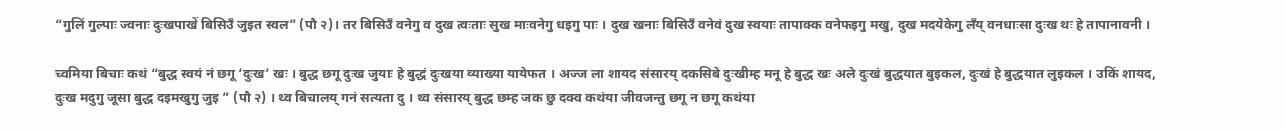“गुलिं गुल्पाः ज्वनाः दुःखपाखें बिसिउँ जुइत स्वल” (पौ २)। तर बिसिउँ वनेगु व दुख त्वःताः सुख माःवनेगु धइगु पाः । दुख खनाः बिसिउँ वनेवं दुख स्वयाः तापाक्क वनेफइगु मखु, दुख मदयेकेगु लँय् वनधाःसा दुःख थः हे तापानावनी ।

च्वमिया बिचाः कथं “बुद्ध स्वयं नं छगू ‘दुःख’ खः । बुद्ध छगू दुःख जुयाः हे बुद्धं दुःखया व्याख्या यायेफत । अज्ज ला शायद संसारय् दकसिबे दुःखीम्ह मनू हे बुद्ध खः अले दुःखं बुद्धयात बुइकल, दुःखं हे बुद्धयात लुइकल । उकिं शायद, दुःख मदुगु जूसा बुद्ध दइमखुगु जुइ ” (पौ २) । थ्व बिचालय् गनं सत्यता दु । थ्व संसारय् बुद्ध छम्ह जक छु दक्व कथंया जीवजन्तु छगू न छगू कथंया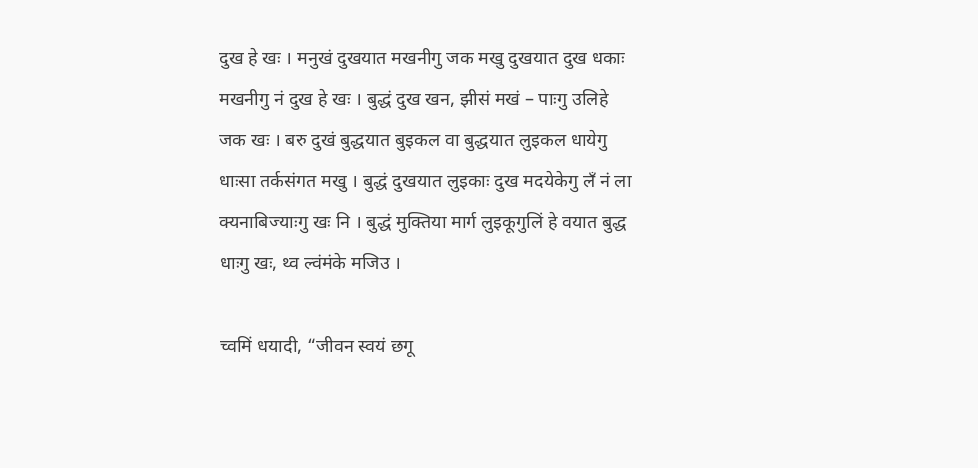दुख हे खः । मनुखं दुखयात मखनीगु जक मखु दुखयात दुख धकाः मखनीगु नं दुख हे खः । बुद्धं दुख खन, झीसं मखं – पाःगु उलिहे जक खः । बरु दुखं बुद्धयात बुइकल वा बुद्धयात लुइकल धायेगु धाःसा तर्कसंगत मखु । बुद्धं दुखयात लुइकाः दुख मदयेकेगु लँ नं ला क्यनाबिज्याःगु खः नि । बुद्धं मुक्तिया मार्ग लुइकूगुलिं हे वयात बुद्ध धाःगु खः, थ्व ल्वंमंके मजिउ ।

च्वमिं धयादी, “जीवन स्वयं छगू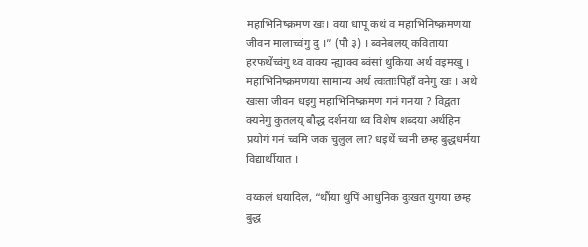महाभिनिष्क्रमण खः। वया धापू कथं व महाभिनिष्क्रमणया जीवन मालाच्वंगु दु ।” (पौ ३) । ब्वनेबलय् कविताया हरफथेंच्वंगु थ्व वाक्य न्ह्याक्व ब्वंसां थुकिया अर्थ वइमखु । महाभिनिष्क्रमणया सामान्य अर्थ त्वःताःपिहाँ वनेगु खः । अथे खःसा जीवन धइगु महाभिनिष्क्रमण गनं गनया ? विद्वता क्यनेगु कुतलय् बौद्ध दर्शनया थ्व विशेष शब्दया अर्थहिन प्रयोगं गनं च्वमि जक चुलुल ला? धइथें च्वनी छम्ह बुद्धधर्मया विद्यार्थीयात ।

वय्कलं धयादिल, “थौंया थुपिं आधुनिक दुःखत युगया छम्ह बुद्ध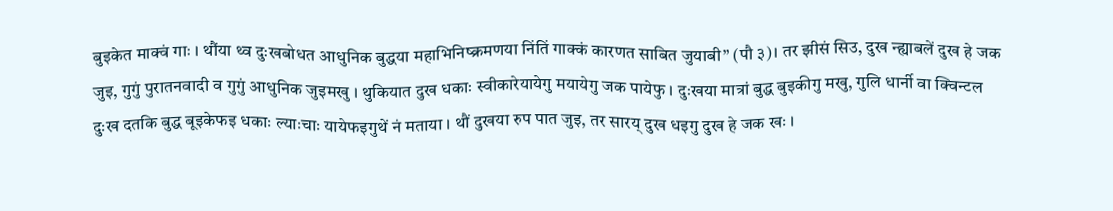बुइकेत माक्वं गाः । थौंया थ्व दुःखबोधत आधुनिक बुद्धया महाभिनिष्क्रमणया निंतिं गाक्कं कारणत साबित जुयाबी” (पौ ३)। तर झीसं सिउ, दुख न्ह्याबलें दुख हे जक जुइ, गुगुं पुरातनवादी व गुगुं आधुनिक जुइमखु । थुकियात दुख धकाः स्वीकारेयायेगु मयायेगु जक पायेफु । दुःखया मात्रां बुद्ध बुइकीगु मखु, गुलि धार्नी वा क्विन्टल दुःख दतकि बुद्ध बूइकेफइ धकाः ल्याःचाः यायेफइगुथें नं मताया । थौं दुखया रुप पात जुइ, तर सारय् दुख धइगु दुख हे जक खः ।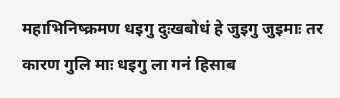महाभिनिष्क्रमण धइगु दुःखबोधं हे जुइगु जुइमाः तर कारण गुलि माः धइगु ला गनं हिसाब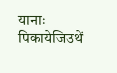यानाः पिकायेजिउथें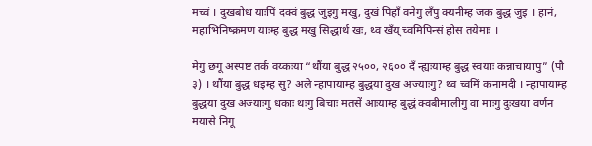मच्वं । दुखबोध याःपिं दक्वं बुद्ध जुइगु मखु, दुखं पिहाँ वनेगु लँपु क्यनीम्ह जक बुद्ध जुइ । हानं, महाभिनिष्क्रमण याःम्ह बुद्ध मखु सिद्धार्थ खः, थ्व खँय् च्वमिपिन्सं होस तयेमाः ।

मेगु छगू अस्पष्ट तर्क वय्कःया “थौंया बुद्ध २५००, २६०० दँ न्ह्यःयाम्ह बुद्ध स्वयाः कन्नाचायापु” (पौ ३) । थौंया बुद्ध धइम्ह सु? अले न्हापायाम्ह बुद्धया दुख अज्याःगु? थ्व च्वमिं कनामदी । न्हापायाम्ह बुद्धया दुख अज्याःगु धकाः थःगु बिचाः मतसें आःयाम्ह बुद्धं क्वबीमालीगु वा माःगु दुःखया वर्णन मयासे निगू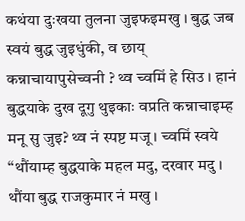कथंया दुःखया तुलना जुइफइमखु । बुद्ध जब स्वयं बुद्ध जुइधुंकी, व छाय् कन्नाचायापुसेच्वनी ? थ्व च्वमिं हे सिउ । हानं बुद्धयाके दुख दूगु थुइकाः वप्रति कन्नाचाइम्ह मनू सु जुइ? थ्व नं स्पष्ट मजू । च्वमिं स्वये “थौंयाम्ह बुद्धयाके महल मदु, दरवार मदु । थौंया बुद्ध राजकुमार नं मखु ।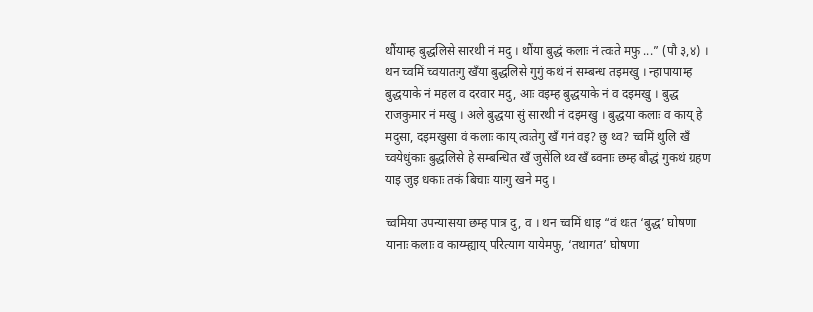थौंयाम्ह बुद्धलिसे सारथी नं मदु । थौंया बुद्धं कलाः नं त्वःते मफु ...” (पौ ३,४) । थन च्वमिं च्वयातःगु खँया बुद्धलिसे गुगुं कथं नं सम्बन्ध तइमखु । न्हापायाम्ह बुद्धयाके नं महल व दरवार मदु, आः वइम्ह बुद्धयाके नं व दइमखु । बुद्ध राजकुमार नं मखु । अले बुद्धया सुं सारथी नं दइमखु । बुद्धया कलाः व काय् हे मदुसा, दइमखुसा वं कलाः काय् त्वःतेगु खँ गनं वइ? छु थ्व? च्वमिं थुलि खँ च्वयेधुंकाः बुद्धलिसे हे सम्बन्धित खँ जुसेंलि थ्व खँ ब्वनाः छम्ह बौद्धं गुकथं ग्रहण याइ जुइ धकाः तकं बिचाः याःगु खने मदु ।

च्वमिया उपन्यासया छम्ह पात्र दु, व । थन च्वमिं धाइ “वं थःत ‘बुद्ध’ घोषणा यानाः कलाः व काय्म्ह्याय् परित्याग यायेमफु, ‘तथागत’ घोषणा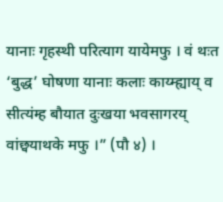यानाः गृहस्थी परित्याग यायेमफु । वं थःत ‘बुद्ध’ घोषणा यानाः कलाः काय्म्ह्याय् व सीत्यंम्ह बौयात दुःखया भवसागरय् वांछ्वयाथके मफु ।” (पौ ४) ।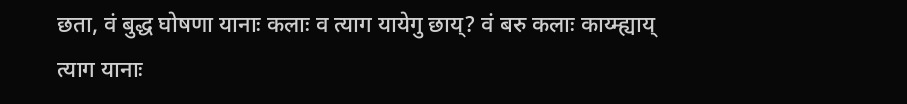छता, वं बुद्ध घोषणा यानाः कलाः व त्याग यायेगु छाय्? वं बरु कलाः काय्म्ह्याय् त्याग यानाः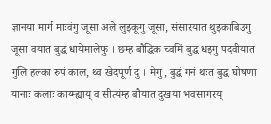ज्ञानया मार्ग माःवंगु जूसा अले लुइकूगु जूसा, संसारयात थुइकाबिउगु जूसा वयात बुद्ध धायेमालेफु । छम्ह बौद्धिक च्वमिं बुद्ध धइगु पदवीयात गुलि हल्का रुपं काल, थ्व खेदपूर्ण दु । मेगु, बुद्धं गनं थःत बुद्ध घोषणा यानाः कलाः काय्म्ह्याय् व सीत्यंम्ह बौयात दुखया भवसागरय्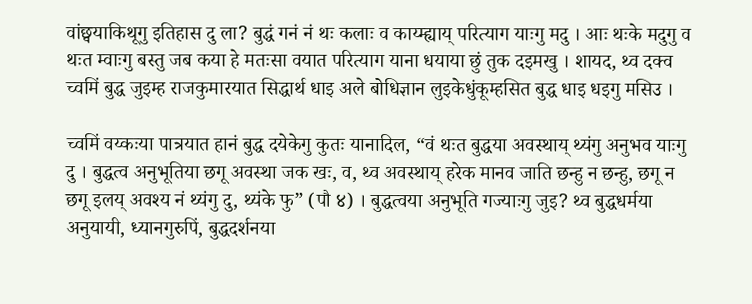वांछ्वयाकिथूगु इतिहास दु ला? बुद्धं गनं नं थः कलाः व काय्म्ह्याय् परित्याग याःगु मदु । आः थःके मदुगु व थःत म्वाःगु बस्तु जब कया हे मतःसा वयात परित्याग याना धयाया छुं तुक दइमखु । शायद, थ्व दक्व च्वमिं बुद्ध जुइम्ह राजकुमारयात सिद्धार्थ धाइ अले बोधिज्ञान लुइकेधुंकूम्हसित बुद्ध धाइ धइगु मसिउ ।

च्वमिं वय्कःया पात्रयात हानं बुद्ध दयेकेगु कुतः यानादिल, “वं थःत बुद्धया अवस्थाय् थ्यंगु अनुभव याःगु दु । बुद्धत्व अनुभूतिया छगू अवस्था जक खः, व, थ्व अवस्थाय् हरेक मानव जाति छन्हु न छन्हु, छगू न छगू इलय् अवश्य नं थ्यंगु दु, थ्यंके फु” (पौ ४) । बुद्धत्वया अनुभूति गज्याःगु जुइ? थ्व बुद्धधर्मया अनुयायी, ध्यानगुरुपिं, बुद्धदर्शनया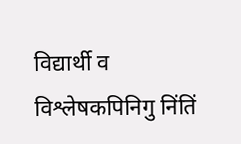विद्यार्थी व विश्लेषकपिनिगु निंतिं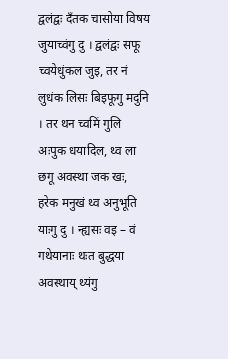द्वलंद्वः दँतक चासोया विषय जुयाच्वंगु दु । द्वलंद्वः सफू च्वयेधुंकल जुइ, तर नं लुधंक लिसः बिइफूगु मदुनि । तर थन च्वमिं गुलि अःपुक धयादिल, थ्व ला छगू अवस्था जक खः, हरेक मनुखं थ्व अनुभूति याःगु दु । न्ह्यसः वइ – वं गथेयानाः थःत बुद्धया अवस्थाय् थ्यंगु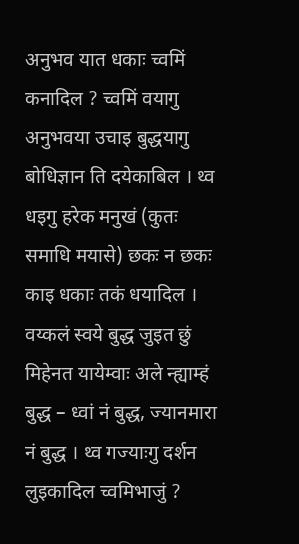अनुभव यात धकाः च्वमिं कनादिल ? च्वमिं वयागु अनुभवया उचाइ बुद्धयागु बोधिज्ञान ति दयेकाबिल । थ्व धइगु हरेक मनुखं (कुतः समाधि मयासे) छकः न छकः काइ धकाः तकं धयादिल । वय्कलं स्वये बुद्ध जुइत छुं मिहेनत यायेम्वाः अले न्ह्याम्हं बुद्ध – ध्वां नं बुद्ध, ज्यानमारा नं बुद्ध । थ्व गज्याःगु दर्शन लुइकादिल च्वमिभाजुं ?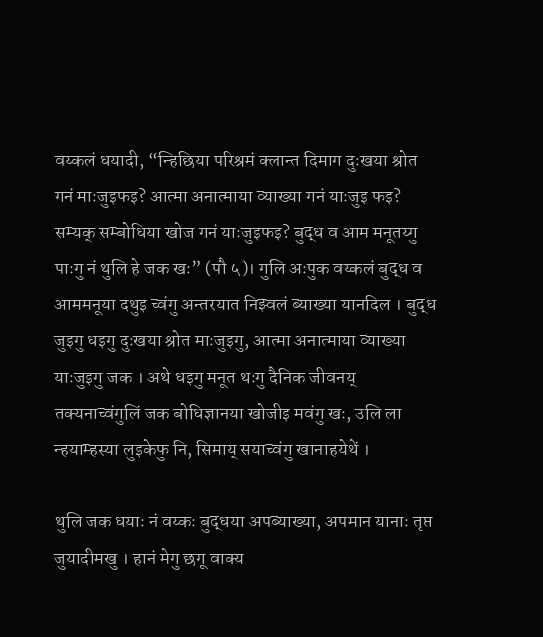वय्कलं धयादी, “न्हिछिया परिश्रमं क्लान्त दिमाग दुःखया श्रोत गनं माःजुइफइ? आत्मा अनात्माया व्याख्या गनं याःजुइ फइ? सम्यक् सम्बोधिया खोज गनं याःजुइफइ? बुद्ध व आम मनूतय्गु पाःगु नं थुलि हे जक खः” (पौ ५)। गुलि अःपुक वय्कलं बुद्ध व आममनूया दथुइ च्वंगु अन्तरयात निझ्वलं ब्याख्या यानदिल । बुद्ध जुइगु धइगु दुःखया श्रोत माःजुइगु, आत्मा अनात्माया व्याख्या याःजुइगु जक । अथे धइगु मनूत थःगु दैनिक जीवनय् तक्यनाच्वंगुलिं जक बोधिज्ञानया खोजीइ मवंगु खः, उलि ला न्हयाम्हस्या लुइकेफु नि, सिमाय् सयाच्वंगु खानाहयेथें ।

थुलि जक धयाः नं वय्कः बुद्धया अपब्याख्या, अपमान यानाः तृप्त जुयादीमखु । हानं मेगु छगू वाक्य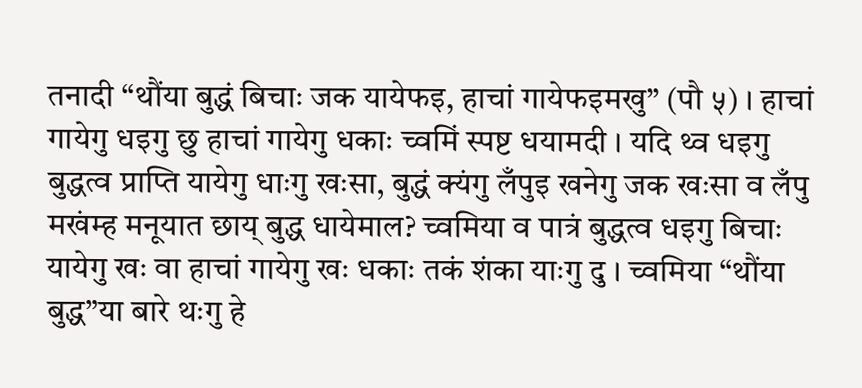तनादी “थौंया बुद्धं बिचाः जक यायेफइ, हाचां गायेफइमखु” (पौ ५) । हाचां गायेगु धइगु छु हाचां गायेगु धकाः च्वमिं स्पष्ट धयामदी । यदि थ्व धइगु बुद्धत्व प्राप्ति यायेगु धाःगु खःसा, बुद्धं क्यंगु लँपुइ खनेगु जक खःसा व लँपु मखंम्ह मनूयात छाय् बुद्ध धायेमाल? च्वमिया व पात्रं बुद्धत्व धइगु बिचाः यायेगु खः वा हाचां गायेगु खः धकाः तकं शंका याःगु दु । च्वमिया “थौंया बुद्ध”या बारे थःगु हे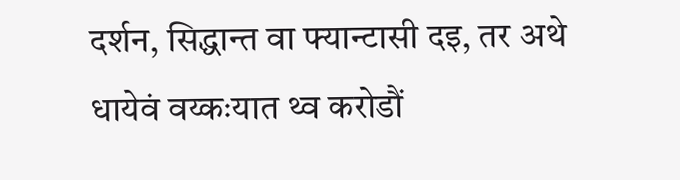दर्शन, सिद्धान्त वा फ्यान्टासी दइ, तर अथे धायेवं वय्कःयात थ्व करोडौं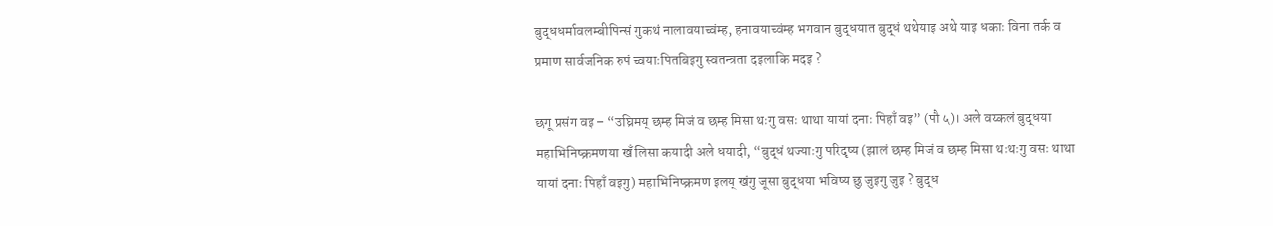बुद्धधर्मावलम्बीपिन्सं गुकथं नालावयाच्वंम्ह, हनावयाच्वंम्ह भगवान बुद्धयात बुद्धं थथेयाइ अथे याइ धकाः विना तर्क व प्रमाण सार्वजनिक रुपं च्वयाःपितबिइगु स्वतन्त्रता दइलाकि मदइ ?

छगू प्रसंग वइ – “उघ्रिमय् छम्ह मिजं व छम्ह मिसा थःगु वसः थाथा यायां दनाः पिहाँ वइ” (पौ ५)। अले वय्कलं बुद्धया महाभिनिष्क्रमणया खँ लिसा कयादी अले धयादी, “बुद्धं थज्याःगु परिदृष्य (झालं छम्ह मिजं व छम्ह मिसा थःथःगु वसः थाथा यायां दनाः पिहाँ वइगु) महाभिनिष्क्रमण इलय् खंगु जूसा बुद्धया भविष्य छु जुइगु जुइ ? बुद्ध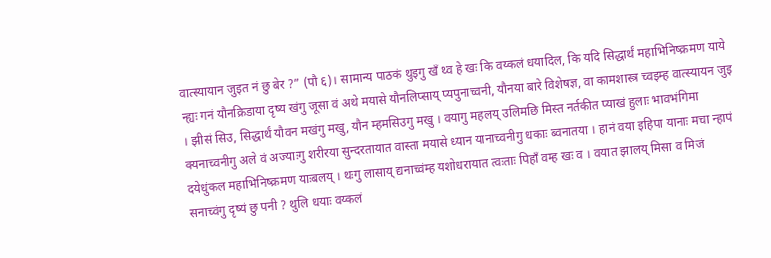वात्स्यायान जुइत नं छु बेर ?” (पौ ६)। सामान्य पाठकं थुइगु खँ थ्व हे खः कि वय्कलं धयादिल, कि यदि सिद्धार्थं महाभिनिष्क्रमण याये न्ह्यः गनं यौनक्रिडाया दृष्य खंगु जूसा वं अथे मयासे यौनलिप्साय् प्यपुनाच्वनी, यौनया बारे विशेषज्ञ, वा कामशास्त्र च्वइम्ह वात्स्यायन जुइ । झीसं सिउ, सिद्धार्थं यौवन मखंगु मखु, यौन म्हमसिउगु मखु । वयागु महलय् उलिमछि मिस्त नर्तकीत प्याखं हुलाः भावभंगिमा क्यनाच्वनीगु अले वं अज्याःगु शरीरया सुन्दरतायात वास्ता मयासे ध्यान यानाच्वनीगु धकाः ब्वनातया । हानं वया इहिपा यानाः मचा न्हापं दयेधुंकल महाभिनिष्क्रमण याःबलय् । थःगु लासाय् द्यनाच्वंम्ह यशोधरायात त्वःताः पिहाँ वम्ह खः व । वयात झालय् मिसा व मिजं सनाच्वंगु दृष्यं छु पनी ? थुलि धयाः वय्कलं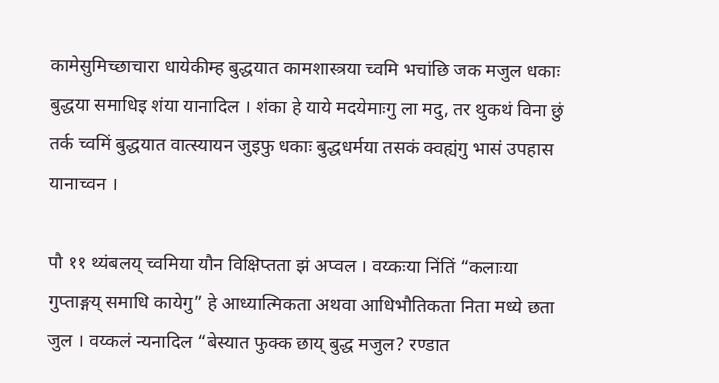कामेसुमिच्छाचारा धायेकीम्ह बुद्धयात कामशास्त्रया च्वमि भचांछि जक मजुल धकाः बुद्धया समाधिइ शंया यानादिल । शंका हे याये मदयेमाःगु ला मदु, तर थुकथं विना छुं तर्क च्वमिं बुद्धयात वात्स्यायन जुइफु धकाः बुद्धधर्मया तसकं क्वह्यंगु भासं उपहास यानाच्वन ।

पौ ११ थ्यंबलय् च्वमिया यौन विक्षिप्तता झं अप्वल । वय्कःया निंतिं “कलाःया गुप्ताङ्गय् समाधि कायेगु” हे आध्यात्मिकता अथवा आधिभौतिकता निता मध्ये छता जुल । वय्कलं न्यनादिल “बेस्यात फुक्क छाय् बुद्ध मजुल? रण्डात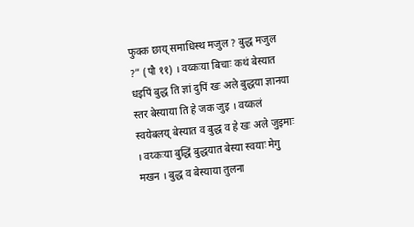फुक्क छाय् समाधिस्थ मजुल ? बुद्ध मजुल ?” (पौ ११) । वय्कःया बिचाः कथं बेस्यात धइपिं बुद्ध ति ज्ञां दुपिं खः अले बुद्धया ज्ञानया स्तर बेस्याया ति हे जक जुइ । वय्कलं स्वयेबलय् बेस्यात व बुद्ध व हे खः अले जुइमाः । वय्कःया बुद्धिं बुद्धयात बेस्या स्वयाः मेगु मखन । बुद्ध व बेस्याया तुलना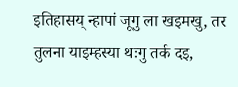इतिहासय् न्हापां जूगु ला खइमखु, तर तुलना याइम्हस्या थःगु तर्क दइ,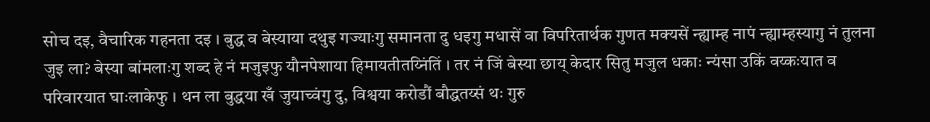सोच दइ, वैचारिक गहनता दइ । बुद्ध व बेस्याया दथुइ गज्याःगु समानता दु धइगु मधासें वा विपरितार्थक गुणत मक्यसें न्ह्याम्ह नापं न्ह्याम्हस्यागु नं तुलना जुइ ला? बेस्या बांमलाःगु शब्द हे नं मजुइफु यौनपेशाया हिमायतीतय्निंतिं । तर नं जिं बेस्या छाय् केदार सितु मजुल धकाः न्यंसा उकिं वय्कःयात व परिवारयात घाःलाकेफु । थन ला बुद्धया खँ जुयाच्वंगु दु, विश्वया करोडौं बौद्धतय्सं थः गुरु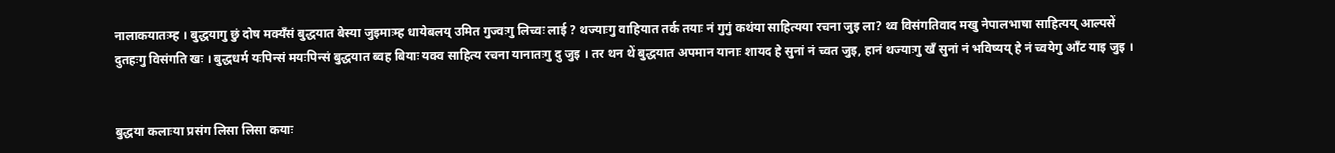नालाकयातःम्ह । बुद्धयागु छुं दोष मक्यँसं बुद्धयात बेस्या जुइमाःम्ह धायेबलय् उमित गुज्वःगु लिच्वः लाई ? थज्याःगु वाहियात तर्क तयाः नं गुगुं कथंया साहित्यया रचना जुइ ला? थ्व विसंगतिवाद मखु नेपालभाषा साहित्यय् आल्पसें दुतहःगु विसंगति खः । बुद्धधर्म यःपिन्सं मयःपिन्सं बुद्धयात ब्वह बियाः यक्व साहित्य रचना यानातःगु दु जुइ । तर थन थें बुद्धयात अपमान यानाः शायद हे सुनां नं च्वत जुइ, हानं थज्याःगु खँ सुनां नं भविष्यय् हे नं च्वयेगु आँट याइ जुइ ।


बुद्धया कलाःया प्रसंग लिसा लिसा कयाः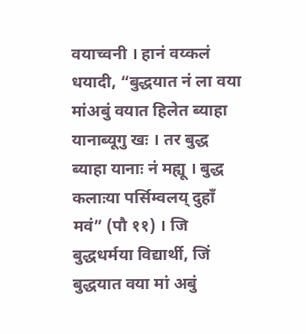वयाच्वनी । हानं वय्कलं धयादी, “बुद्धयात नं ला वया मांअबुं वयात हिलेत ब्याहा यानाब्यूगु खः । तर बुद्ध ब्याहा यानाः नं मह्यू । बुद्ध कलाःया पर्सिम्वलय् दुहाँ मवं” (पौ ११) । जि बुद्धधर्मया विद्यार्थी, जिं बुद्धयात वया मां अबुं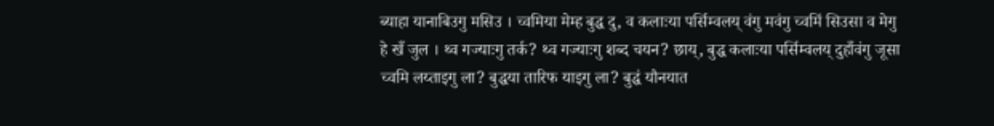ब्याहा यानाबिउगु मसिउ । च्वमिया मेम्ह बुद्ध दु, व कलाःया पर्सिम्वलय् वंगु मवंगु च्वमिं सिउसा व मेगु हे खँ जुल । थ्व गज्याःगु तर्क? थ्व गज्याःगु शब्द चयन? छाय्, बुद्ध कलाःया पर्सिम्वलय् दुहाँवंगु जूसा च्वमि लय्ताइगु ला? बुद्धया तारिफ याइगु ला? बुद्धं यौनयात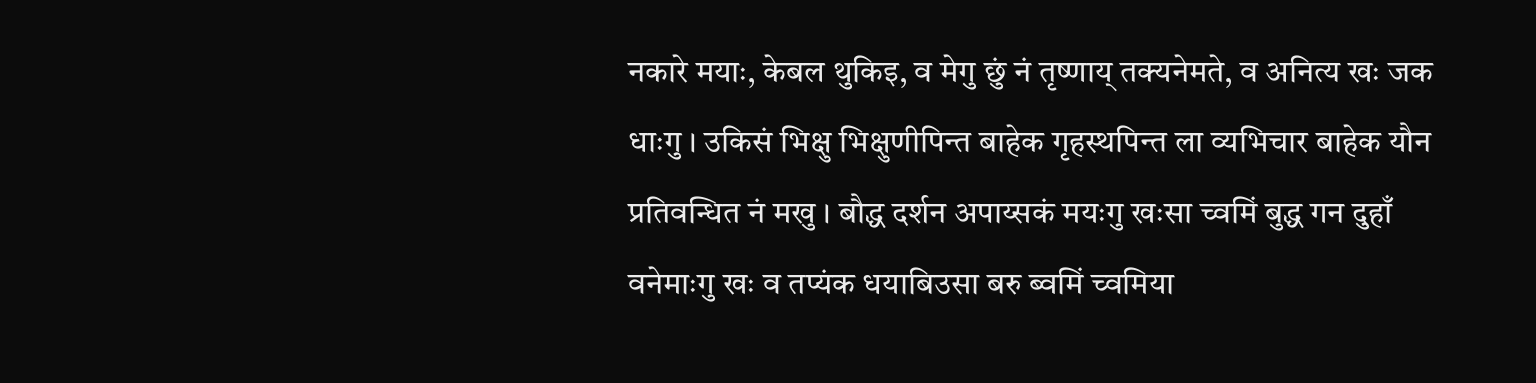नकारे मयाः, केबल थुकिइ, व मेगु छुं नं तृष्णाय् तक्यनेमते, व अनित्य खः जक धाःगु । उकिसं भिक्षु भिक्षुणीपिन्त बाहेक गृहस्थपिन्त ला व्यभिचार बाहेक यौन प्रतिवन्धित नं मखु । बौद्ध दर्शन अपाय्सकं मयःगु खःसा च्वमिं बुद्ध गन दुहाँ वनेमाःगु खः व तप्यंक धयाबिउसा बरु ब्वमिं च्वमिया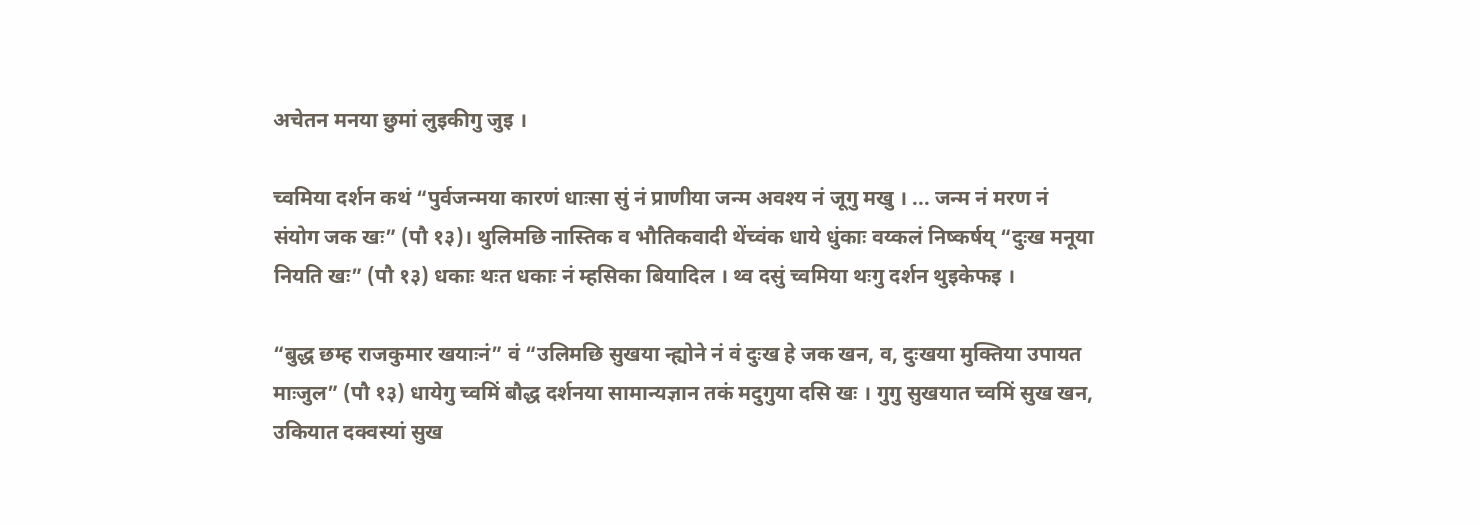अचेतन मनया छुमां लुइकीगु जुइ ।

च्वमिया दर्शन कथं “पुर्वजन्मया कारणं धाःसा सुं नं प्राणीया जन्म अवश्य नं जूगु मखु । ... जन्म नं मरण नं संयोग जक खः” (पौ १३)। थुलिमछि नास्तिक व भौतिकवादी थेंच्वंक धाये धुंकाः वय्कलं निष्कर्षय् “दुःख मनूया नियति खः” (पौ १३) धकाः थःत धकाः नं म्हसिका बियादिल । थ्व दसुं च्वमिया थःगु दर्शन थुइकेफइ ।

“बुद्ध छम्ह राजकुमार खयाःनं” वं “उलिमछि सुखया न्ह्योने नं वं दुःख हे जक खन, व, दुःखया मुक्तिया उपायत माःजुल” (पौ १३) धायेगु च्वमिं बौद्ध दर्शनया सामान्यज्ञान तकं मदुगुया दसि खः । गुगु सुखयात च्वमिं सुख खन, उकियात दक्वस्यां सुख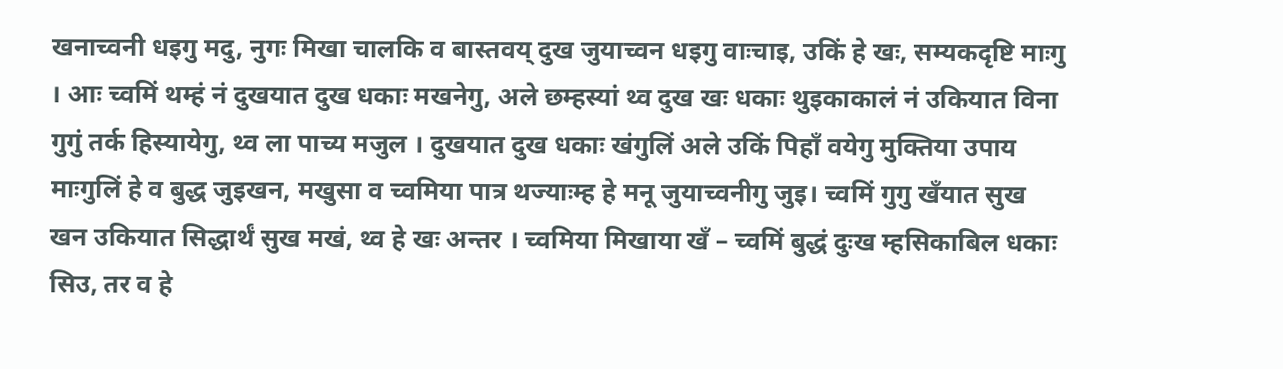खनाच्वनी धइगु मदु, नुगः मिखा चालकि व बास्तवय् दुख जुयाच्वन धइगु वाःचाइ, उकिं हे खः, सम्यकदृष्टि माःगु । आः च्वमिं थम्हं नं दुखयात दुख धकाः मखनेगु, अले छम्हस्यां थ्व दुख खः धकाः थुइकाकालं नं उकियात विना गुगुं तर्क हिस्यायेगु, थ्व ला पाच्य मजुल । दुखयात दुख धकाः खंगुलिं अले उकिं पिहाँ वयेगु मुक्तिया उपाय माःगुलिं हे व बुद्ध जुइखन, मखुसा व च्वमिया पात्र थज्याःम्ह हे मनू जुयाच्वनीगु जुइ। च्वमिं गुगु खँयात सुख खन उकियात सिद्धार्थं सुख मखं, थ्व हे खः अन्तर । च्वमिया मिखाया खँ – च्वमिं बुद्धं दुःख म्हसिकाबिल धकाः सिउ, तर व हे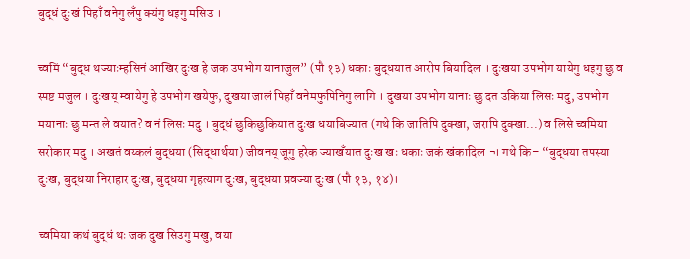बुद्धं दुःखं पिहाँ वनेगु लँपु क्यंगु धइगु मसिउ ।

च्वमिं “बुद्ध थज्याःम्हसिनं आखिर दुःख हे जक उपभोग यानाजुल” (पौ १३) धकाः बुद्धयात आरोप बियादिल । दुःखया उपभोग यायेगु धइगु छु व स्पष्ट मजुल । दुःखय् म्वायेगु हे उपभोग खयेफु, दुखया जालं पिहाँ वनेमफुपिनिगु लागि । दुखया उपभोग यानाः छु दत उकिया लिसः मदु, उपभोग मयानाः छु मन्त ले वयात? व नं लिसः मदु । बुद्धं छुकिछुकियात दुःख धयाबिज्यात (गथे कि जातिपि दुक्खा, जरापि दुक्खा...) व लिसे च्वमिया सरोकार मदु । अखतं वय्कलं बुद्धया (सिद्धार्थया) जीवनय् जूगु हरेक ज्याखँयात दुःख खः धकाः जकं खंकादिल ¬। गथे कि– “बुद्धया तपस्या दुःख, बुद्धया निराहार दुःख, बुद्धया गृहत्याग दुःख, बुद्धया प्रवज्या दुःख (पौ १३, १४)।

च्वमिया कथं बुद्धं थः जक दुख सिउगु मखु, वया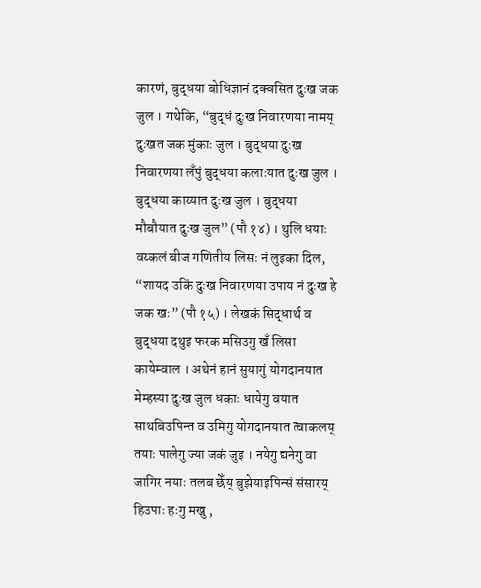कारणं, बुद्धया बोधिज्ञानं दक्वसित दुःख जक जुल । गथेकि, “बुद्धं दुःख निवारणया नामय् दुःखत जक मुंकाः जुल । बुद्धया दुःख निवारणया लँपुं बुद्धया कलाःयात दुःख जुल । बुद्धया काय्यात दुःख जुल । बुद्धया मौबौयात दुःख जुल” (पौ १४) । थुलि धयाः वय्कलं बीज गणितीय लिसः नं लुइका दिल, “शायद उकिं दुःख निवारणया उपाय नं दुःख हे जक खः” (पौ १५) । लेखकं सिद्धार्थ व बुद्धया दथुइ फरक मसिउगु खँ लिसा कायेम्वाल । अथेनं हानं सुयागुं योगदानयात मेम्हस्या दुःख जुल धकाः धायेगु वयात साथबिउपिन्त व उमिगु योगदानयात त्वाकलय् तयाः पालेगु ज्या जकं जुइ । नयेगु द्यनेगु वा जागिर नयाः तलब छेँय् बुझेयाइपिन्सं संसारय् हिउपाः हःगु मखु ,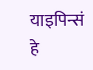याइपिन्सं हे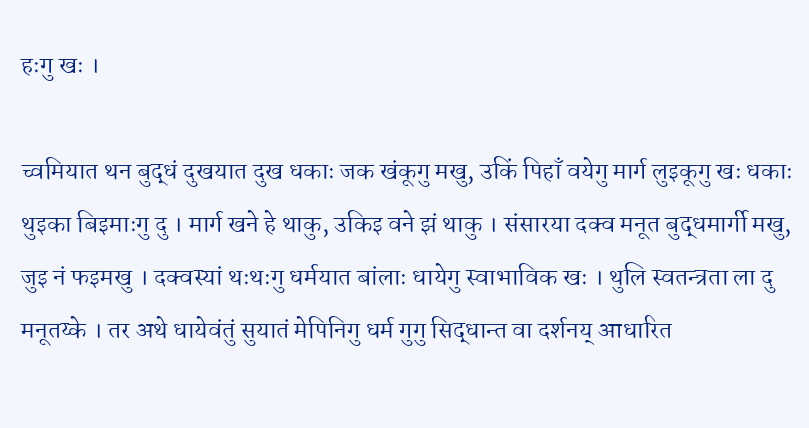हःगु खः ।

च्वमियात थन बुद्धं दुखयात दुख धकाः जक खंकूगु मखु, उकिं पिहाँ वयेगु मार्ग लुइकूगु खः धकाः थुइका बिइमाःगु दु । मार्ग खने हे थाकु, उकिइ वने झं थाकु । संसारया दक्व मनूत बुद्धमार्गी मखु, जुइ नं फइमखु । दक्वस्यां थःथःगु धर्मयात बांलाः धायेगु स्वाभाविक खः । थुलि स्वतन्त्रता ला दु मनूतय्के । तर अथे धायेवंतुं सुयातं मेपिनिगु धर्म गुगु सिद्धान्त वा दर्शनय् आधारित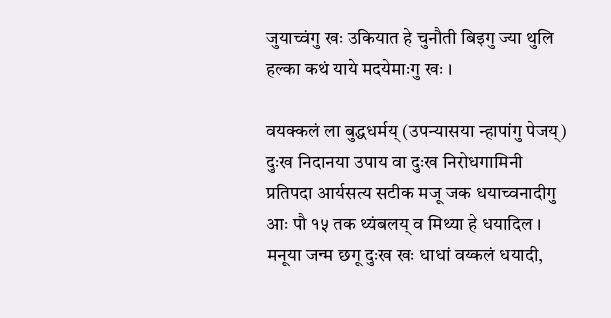जुयाच्वंगु खः उकियात हे चुनौती बिइगु ज्या थुलि हल्का कथं याये मदयेमाःगु खः ।

वयक्कलं ला बुद्धधर्मय् (उपन्यासया न्हापांगु पेजय्) दुःख निदानया उपाय वा दुःख निरोधगामिनी प्रतिपदा आर्यसत्य सटीक मजू जक धयाच्वनादीगु आः पौ १५ तक थ्यंबलय् व मिथ्या हे धयादिल । मनूया जन्म छगू दुःख खः धाधां वय्कलं धयादी,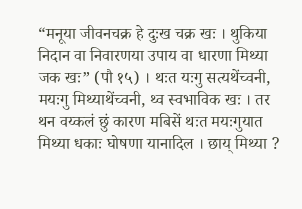“मनूया जीवनचक्र हे दुःख चक्र खः । थुकिया निदान वा निवारणया उपाय वा धारणा मिथ्या जक खः” (पौ १५) । थःत यःगु सत्यथेंच्वनी, मयःगु मिथ्याथेंच्वनी, थ्व स्वभाविक खः । तर थन वय्कलं छुं कारण मबिसें थःत मयःगुयात मिथ्या धकाः घोषणा यानादिल । छाय् मिथ्या ?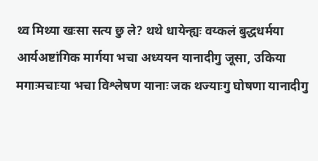थ्व मिथ्या खःसा सत्य छु ले? थथे धायेन्ह्यः वय्कलं बुद्धधर्मया आर्यअष्टांगिक मार्गया भचा अध्ययन यानादीगु जूसा, उकिया मगाःमचाःया भचा विश्लेषण यानाः जक थज्याःगु घोषणा यानादीगु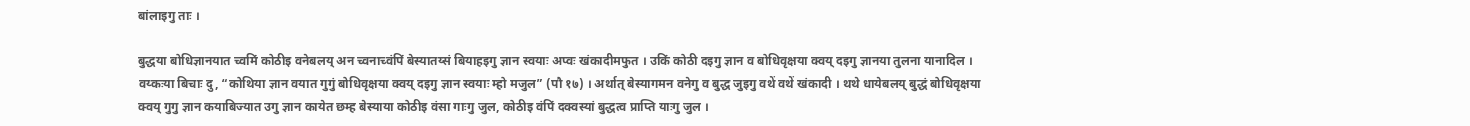बांलाइगु ताः ।

बुद्धया बोधिज्ञानयात च्वमिं कोठीइ वनेबलय् अन च्वनाच्वंपिं बेस्यातय्सं बियाहइगु ज्ञान स्वयाः अप्वः खंकादीमफुत । उकिं कोठी दइगु ज्ञान व बोधिवृक्षया क्वय् दइगु ज्ञानया तुलना यानादिल । वय्कःया बिचाः दु, “कोथिया ज्ञान वयात गुगुं बोधिवृक्षया क्वय् दइगु ज्ञान स्वयाः म्हो मजुल” (पौ १७) । अर्थात् बेस्यागमन वनेगु व बुद्ध जुइगु वथें वथें खंकादी । थथे धायेबलय् बुद्धं बोधिवृक्षया क्वय् गुगु ज्ञान कयाबिज्यात उगु ज्ञान कायेत छम्ह बेस्याया कोठीइ वंसा गाःगु जुल, कोठीइ वंपिं दक्वस्यां बुद्धत्व प्राप्ति याःगु जुल ।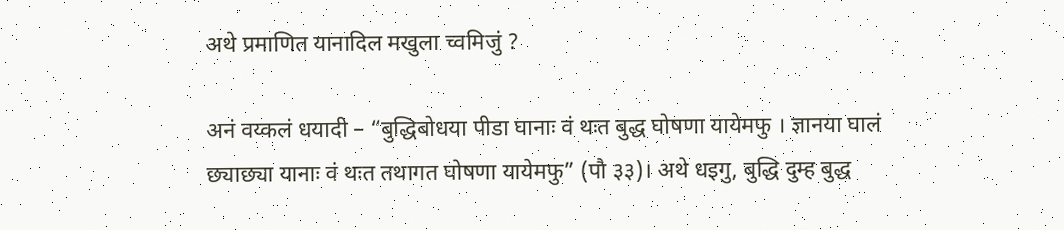अथे प्रमाणित यानादिल मखुला च्वमिजुं ?

अनं वय्कलं धयादी – “बुद्धिबोधया पीडा घानाः वं थःत बुद्ध घोषणा यायेमफु । ज्ञानया घालं छ्याछ्या यानाः वं थःत तथागत घोषणा यायेमफु” (पौ ३३)। अथे धइगु, बुद्धि दुम्ह बुद्ध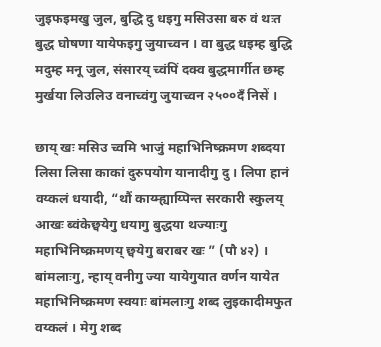जुइफइमखु जुल, बुद्धि दु धइगु मसिउसा बरु वं थःत बुद्ध घोषणा यायेफइगु जुयाच्वन । वा बुद्ध धइम्ह बुद्धि मदुम्ह मनू जुल, संसारय् च्वंपिं दक्व बुद्धमार्गीत छम्ह मुर्खया लिउलिउ वनाच्वंगु जुयाच्वन २५००दँ निसें ।

छाय् खः मसिउ च्वमि भाजुं महाभिनिष्क्रमण शब्दया लिसा लिसा काकां दुरुपयोग यानादीगु दु । लिपा हानं वय्कलं धयादी, “थौं काय्म्ह्याय्पिन्त सरकारी स्कुलय् आखः ब्वंकेछ्वयेगु धयागु बुद्धया थज्याःगु महाभिनिष्क्रमणय् छ्वयेगु बराबर खः ” (पौ ४२) । बांमलाःगु, न्हाय् वनीगु ज्या यायेगुयात वर्णन यायेत महाभिनिष्क्रमण स्वयाः बांमलाःगु शब्द लुइकादीमफुत वय्कलं । मेगु शब्द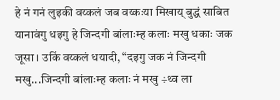हे नं गनं लुइकी वय्कलं जब वय्कःया मिखाय् बुद्धं साबित यानावंगु धइगु हे जिन्दगी बांलाःम्ह कलाः मखु धकाः जक जूसा । उकिं वय्कलं धयादी, “दइगु जक नं जिन्दगी मखु...जिन्दगी बांलाःम्ह कलाः नं मखु ÷थ्व ला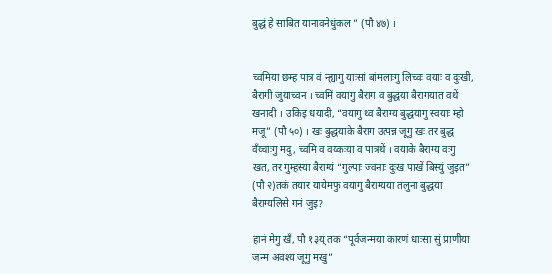बुद्धं हे साबित यानावनेधुंकल ” (पौ ४७) ।


च्वमिया छम्ह पात्र वं न्ह्यागु याःसां बांमलाःगु लिच्वः वयाः व दुःखी, बैरागी जुयाच्वन । च्वमिं वयागु बैराग व बुद्धया बैरागयात वथें खनादी । उकिइ धयादी, “वयागु थ्व बैराग्य बुद्धयागु स्वयाः म्हो मजू” (पौ ५०) । खः बुद्धयाके बैराग उत्पन्न जूगु खः तर बुद्ध वँय्चाःगु मदु, च्वमि व वय्कःया व पात्रथें । वयाके बैराग्य वःगु खत, तर गुम्हस्या बैराग्यं “गुल्पाः ज्वनाः दुःख पाखें बिस्युं जुइत” (पौ २)तकं तयार यायेमफु वयागु बैराग्यया तलुना बुद्धया बैराग्यलिसे गनं जुइ?

हानं मेगु खँ, पौ १३य् तक “पूर्वजन्मया कारणं धाःसा सुं प्राणीया जन्म अवश्य जूगु मखु”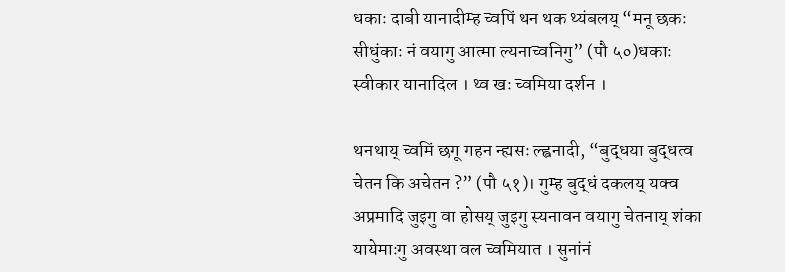धकाः दाबी यानादीम्ह च्वपिं थन थक थ्यंबलय् “मनू छकः सीधुंकाः नं वयागु आत्मा ल्यनाच्वनिगु” (पौ ५०)धकाः स्वीकार यानादिल । थ्व खः च्वमिया दर्शन ।

थनथाय् च्वमिं छगू गहन न्ह्यसः ल्ह्वनादी, “बुद्धया बुद्धत्व चेतन कि अचेतन ?” (पौ ५१)। गुम्ह बुद्धं दकलय् यक्व अप्रमादि जुइगु वा होसय् जुइगु स्यनावन वयागु चेतनाय् शंका यायेमाःगु अवस्था वल च्वमियात । सुनांनं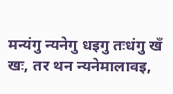मन्यंगु न्यनेगु धइगु तःधंगु खँ खः, तर थन न्यनेमालावइ,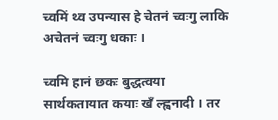च्वमिं थ्व उपन्यास हे चेतनं च्वःगु लाकि अचेतनं च्वःगु धकाः ।

च्वमि हानं छकः बुद्धत्वया सार्थकतायात कयाः खँ ल्ह्वनादी । तर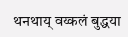थनथाय् वय्कलं बुद्धया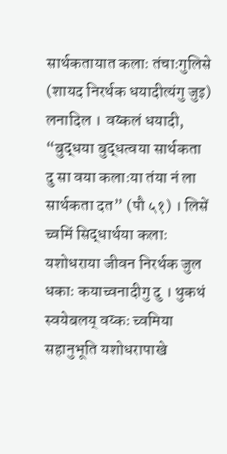सार्थकतायात कलाः तंचाःगुलिसे (शायद निरर्थक धयादीत्यंगु जुइ) लनादिल । वय्कलं धयादी, “बुद्धया बुद्धत्वया सार्थकता दु सा वया कलाःया तंया नं ला सार्थकता दत” (पौ ५१) । लिसें च्वमिं सिद्धार्थया कलाः यशोधराया जीवन निरर्थक जुल धकाः कयाच्वनादीगु दु । थुकथं स्वयेबलय् वय्कः च्वमिया सहानुभूति यशोधरापाखे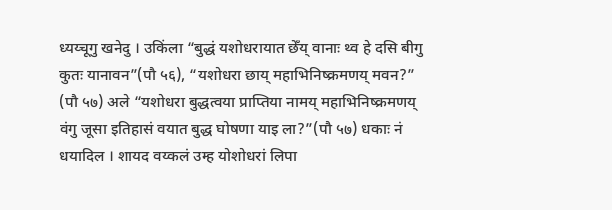ध्यय्चूगु खनेदु । उकिंला “बुद्धं यशोधरायात छेँय् वानाः थ्व हे दसि बीगु कुतः यानावन”(पौ ५६), “यशोधरा छाय् महाभिनिष्क्रमणय् मवन?” (पौ ५७) अले “यशोधरा बुद्धत्वया प्राप्तिया नामय् महाभिनिष्क्रमणय् वंगु जूसा इतिहासं वयात बुद्ध घोषणा याइ ला?”(पौ ५७) धकाः नं धयादिल । शायद वय्कलं उम्ह योशोधरां लिपा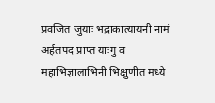प्रवजित जुयाः भद्राकात्यायनी नामं अर्हतपद प्राप्त याःगु व महाभिज्ञालाभिनी भिक्षुणीत मध्ये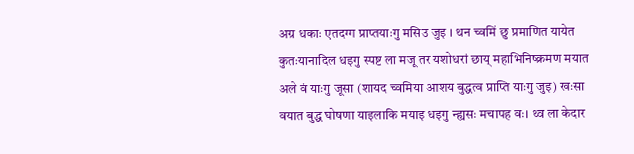अग्र धकाः एतदग्ग प्राप्तयाःगु मसिउ जुइ । थन च्वमिं छु प्रमाणित यायेत कुतःयानादिल धइगु स्पष्ट ला मजू तर यशोधरां छाय् महाभिनिष्क्रमण मयात अले वं याःगु जूसा (शायद च्वमिया आशय बुद्धत्व प्राप्ति याःगु जुइ) खःसा वयात बुद्ध घोषणा याइलाकि मयाइ धइगु न्ह्यसः मचापह वः। थ्व ला केदार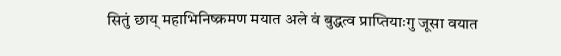सितुं छाय् महाभिनिष्क्रमण मयात अले वं बुद्धत्व प्राप्तियाःगु जूसा वयात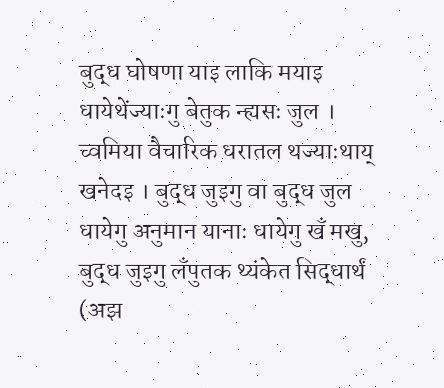बुद्ध घोषणा याइ लाकि मयाइ धायेथेंज्याःगु बेतुक न्ह्यसः जुल । च्वमिया वैचारिक धरातल थज्याःथाय् खनेदइ । बुद्ध जुइगु वा बुद्ध जुल धायेगु अनुमान यानाः धायेगु खँ मखु, बुद्ध जुइगु लँपुतक थ्यंकेत सिद्धार्थं (अझ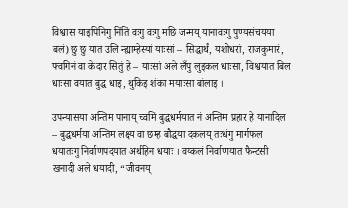विश्वास याइपिनिगु निंतिं वःगु वःगु मछि जन्मय् यानावःगु पुण्यसंचयया बलं) छु छु यात उलि न्ह्याम्हेस्यां याःसां – सिद्धार्थं, यशोधरां, राजकुमारं, फ्वगिनं वा केदार सितुं हे – याःसां अले लँपु लुइकल धाःसा, विश्वयात बिल धाःसा वयात बुद्ध धाइ, थुकिइ शंका मयाःसा बांलाइ ।

उपन्यासया अन्तिम पानाय् च्वमिं बुद्धधर्मयात नं अन्तिम प्रहार हे यानादिल – बुद्धधर्मया अन्तिम लक्ष्य वा छम्ह बौद्धया दकलय् तःधंगु मार्गफल धयातःगु निर्वाणपदयात अर्थहिन धयाः । वय्कलं निर्वाणयात फैन्टसी खनादी अले धयादी, “जीवनय्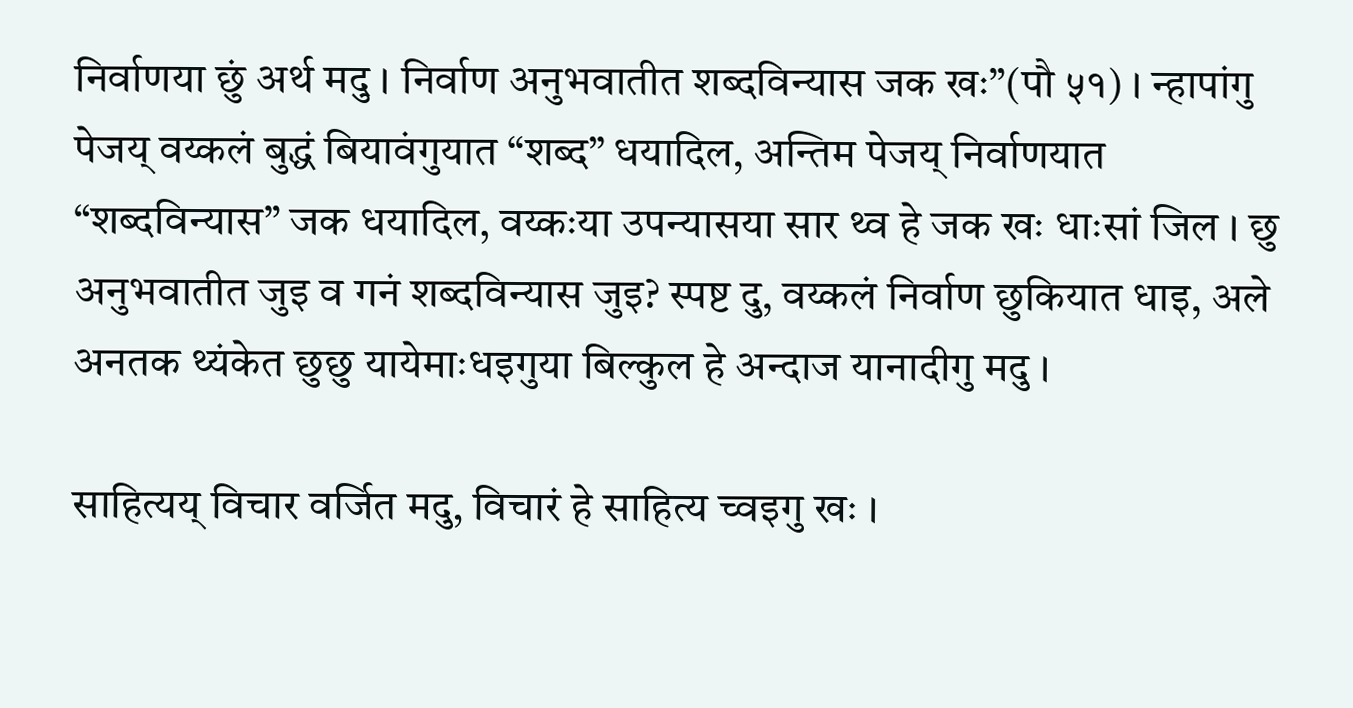निर्वाणया छुं अर्थ मदु । निर्वाण अनुभवातीत शब्दविन्यास जक खः”(पौ ५१) । न्हापांगु पेजय् वय्कलं बुद्धं बियावंगुयात “शब्द” धयादिल, अन्तिम पेजय् निर्वाणयात “शब्दविन्यास” जक धयादिल, वय्कःया उपन्यासया सार थ्व हे जक खः धाःसां जिल । छु अनुभवातीत जुइ व गनं शब्दविन्यास जुइ? स्पष्ट दु, वय्कलं निर्वाण छुकियात धाइ, अले अनतक थ्यंकेत छुछु यायेमाःधइगुया बिल्कुल हे अन्दाज यानादीगु मदु ।

साहित्यय् विचार वर्जित मदु, विचारं हे साहित्य च्वइगु खः ।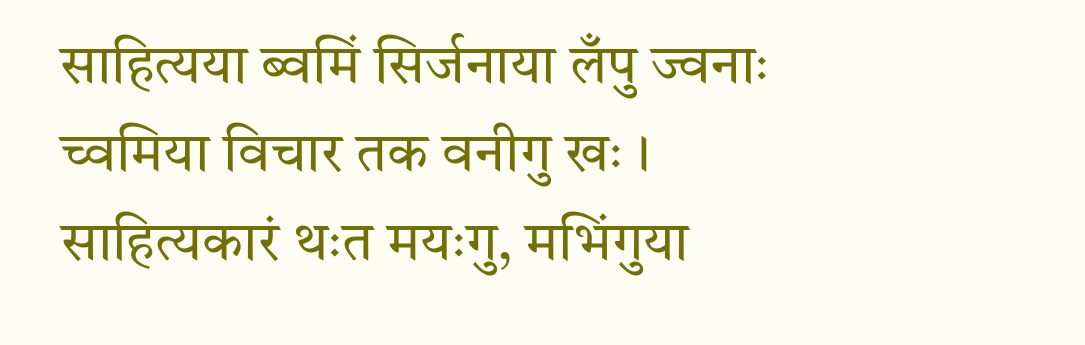साहित्यया ब्वमिं सिर्जनाया लँपु ज्वनाः च्वमिया विचार तक वनीगु खः । साहित्यकारं थःत मयःगु, मभिंगुया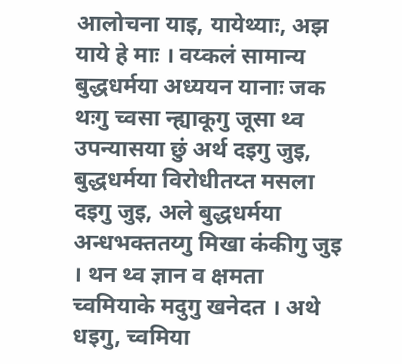आलोचना याइ, यायेथ्याः, अझ याये हे माः । वय्कलं सामान्य बुद्धधर्मया अध्ययन यानाः जक थःगु च्वसा न्ह्याकूगु जूसा थ्व उपन्यासया छुं अर्थ दइगु जुइ, बुद्धधर्मया विरोधीतय्त मसला दइगु जुइ, अले बुद्धधर्मया अन्धभक्ततय्गु मिखा कंकीगु जुइ । थन थ्व ज्ञान व क्षमता च्वमियाके मदुगु खनेदत । अथे धइगु, च्वमिया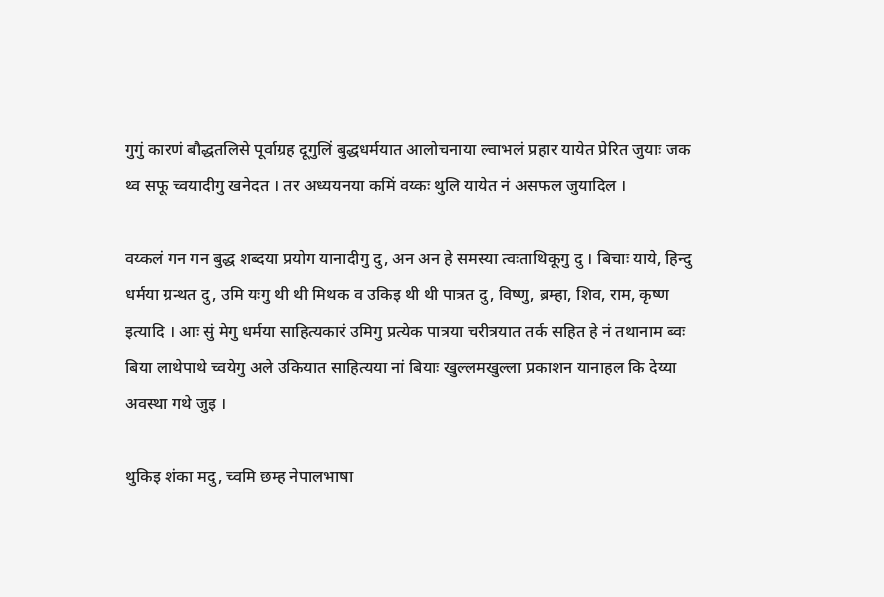गुगुं कारणं बौद्धतलिसे पूर्वाग्रह दूगुलिं बुद्धधर्मयात आलोचनाया ल्वाभलं प्रहार यायेत प्रेरित जुयाः जक थ्व सफू च्वयादीगु खनेदत । तर अध्ययनया कमिं वय्कः थुलि यायेत नं असफल जुयादिल ।

वय्कलं गन गन बुद्ध शब्दया प्रयोग यानादीगु दु, अन अन हे समस्या त्वःताथिकूगु दु । बिचाः याये, हिन्दु धर्मया ग्रन्थत दु, उमि यःगु थी थी मिथक व उकिइ थी थी पात्रत दु, विष्णु, ब्रम्हा, शिव, राम, कृष्ण इत्यादि । आः सुं मेगु धर्मया साहित्यकारं उमिगु प्रत्येक पात्रया चरीत्रयात तर्क सहित हे नं तथानाम ब्वः बिया लाथेपाथे च्वयेगु अले उकियात साहित्यया नां बियाः खुल्लमखुल्ला प्रकाशन यानाहल कि देय्या अवस्था गथे जुइ ।

थुकिइ शंका मदु, च्वमि छम्ह नेपालभाषा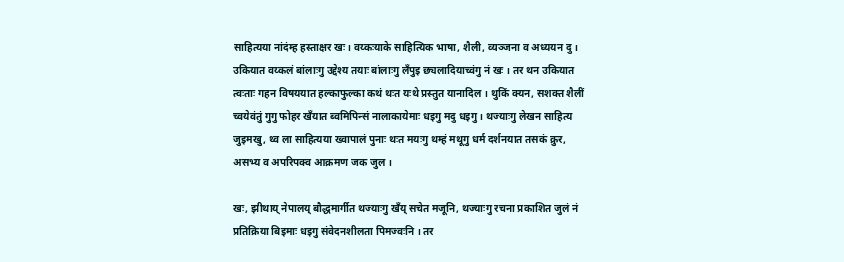साहित्यया नांदंम्ह हस्ताक्षर खः। वय्कःयाके साहित्यिक भाषा, शैली, व्यञ्जना व अध्ययन दु । उकियात वय्कलं बांलाःगु उद्देश्य तयाः बांलाःगु लँपुइ छ्यलादियाच्वंगु नं खः । तर थन उकियात त्वःताः गहन विषययात हल्काफुल्का कथं थःत यःथे प्रस्तुत यानादिल । थुकिं क्यन, सशक्त शैलीं च्वयेवंतुं गुगु फोहर खँयात ब्वमिपिन्सं नालाकायेमाः धइगु मदु धइगु । थज्याःगु लेखन साहित्य जुइमखु, थ्व ला साहित्यया ख्वापालं पुनाः थःत मयःगु थम्हं मथूगु धर्म दर्शनयात तसकं क्रुर, असभ्य व अपरिपक्व आक्रमण जक जुल ।

खः, झीथाय् नेपालय् बौद्धमार्गीत थज्याःगु खँय् सचेत मजूनि, थज्याःगु रचना प्रकाशित जुलं नं प्रतिक्रिया बिइमाः धइगु संवेदनशीलता पिमज्वःनि । तर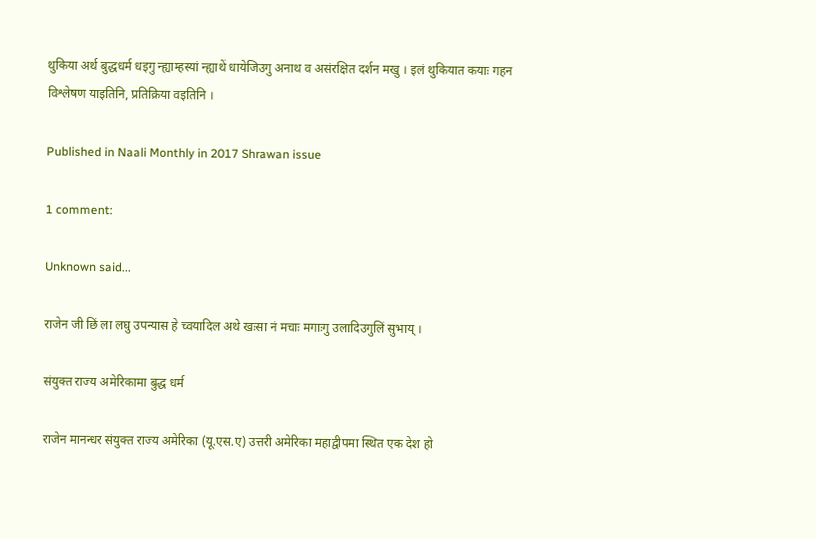थुकिया अर्थ बुद्धधर्म धइगु न्ह्याम्हस्यां न्ह्याथें धायेजिउगु अनाथ व असंरक्षित दर्शन मखु । इलं थुकियात कयाः गहन विश्लेषण याइतिनि, प्रतिक्रिया वइतिनि ।

Published in Naali Monthly in 2017 Shrawan issue

1 comment:

Unknown said...

राजेन जी छिं ला लघु उपन्यास हे च्वयादिल अथे खःसा नं मचाः मगाःगु उलादिउगुलिं सुभाय् ।

संयुक्त राज्य अमेरिकामा बुद्ध धर्म

राजेन मानन्धर संयुक्त राज्य अमेरिका (यू.एस.ए) उत्तरी अमेरिका महाद्वीपमा स्थित एक देश हो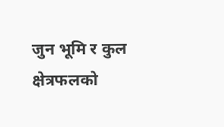जुन भूमि र कुल क्षेत्रफलको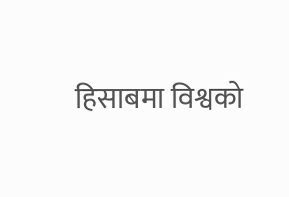हिसाबमा विश्वको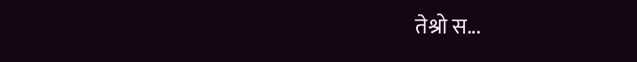तेश्रो स...